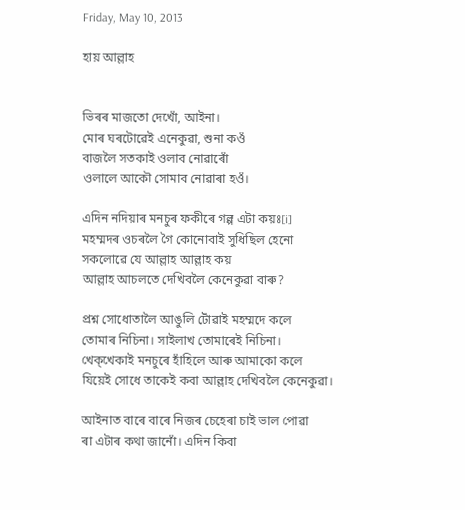Friday, May 10, 2013

হায় আল্লাহ


ভিৰৰ মাজতো দেখোঁ, আইনা।
মোৰ ঘৰটোৱেই এনেকুৱা, শুনা কওঁ
বাজলৈ সতকাই ওলাব নোৱাৰোঁ
ওলালে আকৌ সোমাব নোৱাৰা হওঁ।

এদিন নদিয়াৰ মনচুৰ ফকীৰে গল্প এটা কয়ঃ[i]
মহম্মদৰ ওচৰলৈ গৈ কোনোবাই সুধিছিল হেনো
সকলোৱে যে আল্লাহ আল্লাহ কয়
আল্লাহ আচলতে দেখিবলৈ কেনেকুৱা বাৰু?

প্রশ্ন সোধোতালৈ আঙুলি টোঁৱাই মহম্মদে কলে
তোমাৰ নিচিনা। সাইলাখ তোমাৰেই নিচিনা।
খেক্‌খেকাই মনচুৰে হাঁহিলে আৰু আমাকো কলে
যিয়েই সোধে তাকেই কবা আল্লাহ দেখিবলৈ কেনেকুৱা।

আইনাত বাৰে বাৰে নিজৰ চেহেৰা চাই ভাল পোৱা
ৰা এটাৰ কথা জানোঁ। এদিন কিবা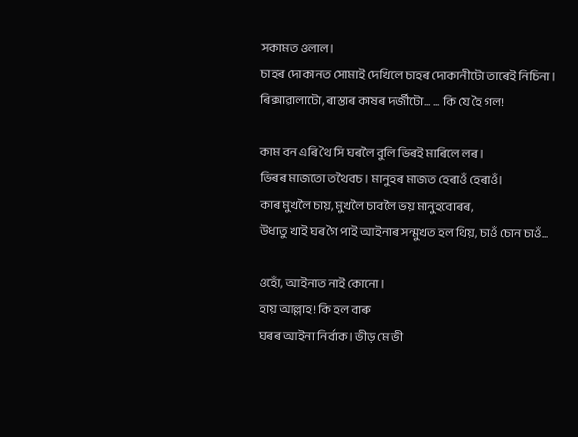সকামত ওলাল।
চাহৰ দোকানত সোমাই দেখিলে চাহৰ দোকানীটো তাৰেই নিচিনা।
ৰিক্সাৱালাটো, ৰাস্তাৰ কাষৰ দর্জীটো... ... কি যে হৈ গল!

কাম বন এৰি থৈ সি ঘৰলৈ বুলি ভিৰই মাৰিলে লৰ।
ভিৰৰ মাজতো তথৈবচ। মানুহৰ মাজত হেৰাওঁ হেৰাওঁ।
কাৰ মুখলৈ চায়, মুখলৈ চাবলৈ ভয় মানুহবোৰৰ,
উধাতু খাই ঘৰ গৈ পাই আইনাৰ সন্মুখত হল থিয়, চাওঁ চোন চাওঁ...

ওহোঁ, আইনাত নাই কোনো।
হায় আল্লাহ! কি হল বাৰু
ঘৰৰ আইনা নির্বাক। ভীড় মে ভী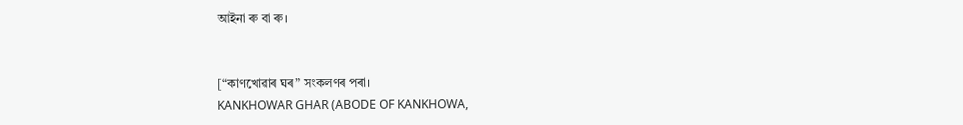আইনা ৰু বা ৰু।


[“কাণখোৱাৰ ঘৰ” সংকলণৰ পৰা।
KANKHOWAR GHAR (ABODE OF KANKHOWA,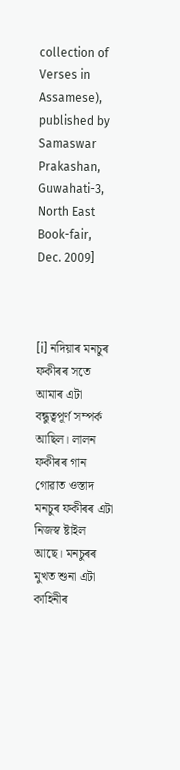collection of Verses in Assamese),
published by Samaswar Prakashan, Guwahati-3, North East Book-fair, Dec. 2009]



[i] নদিয়াৰ মনচুৰ ফকীৰৰ সতে আমাৰ এটা বন্ধুত্বপূর্ণ সম্পর্ক আছিল। লালন ফকীৰৰ গান গোৱাত ওস্তাদ মনচুৰ ফকীৰৰ এটা নিজস্ব ষ্টাইল আছে। মনচুৰৰ মুখত শুনা এটা কাহিনীৰ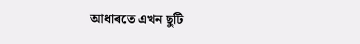আধাৰতে এখন ছুটি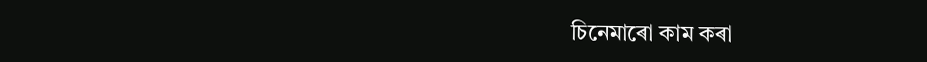চিনেমাৰো কাম কৰা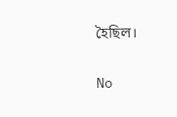হৈছিল।

No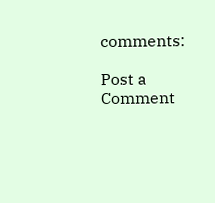comments:

Post a Comment